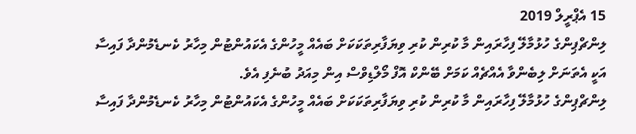15 އެޕްރީލް 2019
ލިންޗްޕިންގެ ހުޅުމާލޭ ފިހާރައިން މާ ކުރިން ކުރި ވިޔަފާރިތަކަކަށް ބައެއް މީހުންގެ އެކައުންޓުން މިހާރު ކެނޑެމުންދާ ފައިސާ އަކީ އެތަނަށް ލިބެންވާ އެއްޗެއް ކަމަށް ބޭންކް އޮފް މޯލްޑިވްސް އިން މިއަދު ބުނެފި އެވެ.
ލިންޗްޕިންގެ ހުޅުމާލޭ ފިހާރައިން މާ ކުރިން ކުރި ވިޔަފާރިތަކަކަށް ބައެއް މީހުންގެ އެކައުންޓުން މިހާރު ކެނޑެމުންދާ ފައިސާ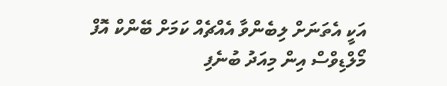އަކީ އެތަނަށް ލިބެންވާ އެއްޗެއް ކަމަށް ބޭންކް އޮފް މޯލްޑިވްސް އިން މިއަދު ބުނެފި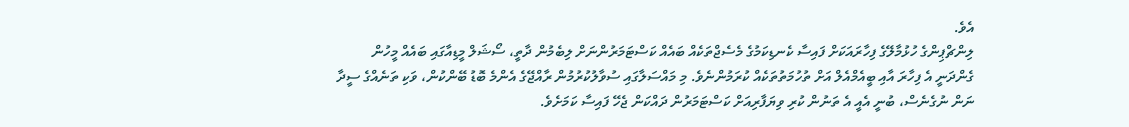އެވެ.
ލިންޗްޕިންގެ ހުޅުމާލޭގެ ފިހާރައަކަށް ފައިސާ ކެނޑިކަމުގެ މެސެޖްތަކެއް ބައެއް ކަސްޓަމަރުންނަށް ލިބެމުން ދާތީ، ސޯޝަލް މީޑިއާގައި ބައެއް މީހުން ގެންދަނީ އެ ފިހާރަ އާއި ބީއެމްއެލް އަށް ތުހުމަތުތަކެއް ކުރަމުންނެވެ. މި މައްސަލާގައި ސުވާލުކުރުމުން ރާއްޖޭގެ އެންމެ ބޮޑު ބޭންކުން، ވަކި ތަނެއްގެ ސީދާ ނަން ނުގެނެސް، ބުނީ އެއީ އެ ތަނުން ކުރި ވިޔަފާރިއަށް ކަސްޓަމަރުން ދައްކަން ޖެހޭ ފައިސާ ކަމަށެވެ.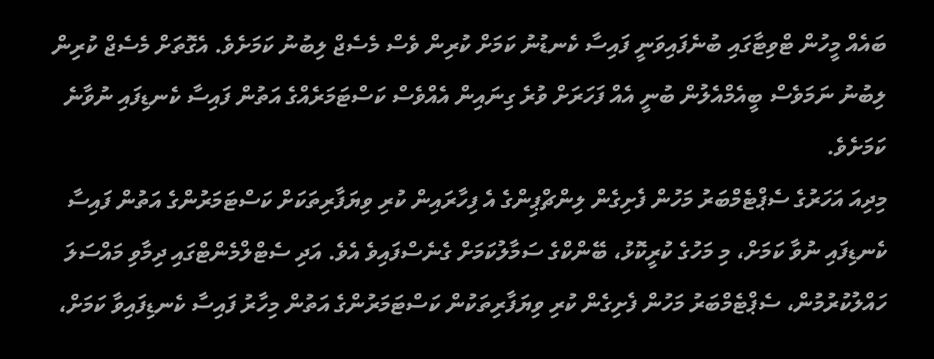ބައެއް މީހުން ޓްވިޓާގައި ބުނެފައިވަނީ ފައިސާ ކެނޑުނު ކަމަށް ކުރިން ވެސް މެސެޖް ލިބުނު ކަމަށެވެ. އެގޮތަށް މެސެޖް ކުރިން ލިބުނު ނަމަވެސް ބީއެމްއެލުން ބުނީ އެއް ފަހަރަށް ވުރެ ގިނައިން އެއްވެސް ކަސްޓަމަރެއްގެ އަތުން ފައިސާ ކެނޑިފައި ނުވާނެ ކަމަށެވެ.
މިދިއަ އަހަރުގެ ސެޕްޓެމްބަރު މަހުން ފެށިގެން ލިންޗްޕިންގެ އެ ފިހާރައިން ކުރި ވިޔަފާރިތަކަށް ކަސްޓަމަރުންގެ އަތުން ފައިސާ ކެނޑިފައި ނުވާ ކަމަށް، މި މަހުގެ ކުރީކޮޅު، ބޭންކްގެ ސަމާލުކަމަށް ގެނެސްފައިވެ އެވެ. އަދި ސެޓްލްމެންޓްގައި ދިމާވި މައްސަލަ ހައްލުކުރުމުން، ސެޕްޓެމްބަރު މަހުން ފެށިގެން ކުރި ވިޔަފާރިތަކުން ކަސްޓަމަރުންގެ އަތުން މިހާރު ފައިސާ ކެނޑިފައިވާ ކަމަށް،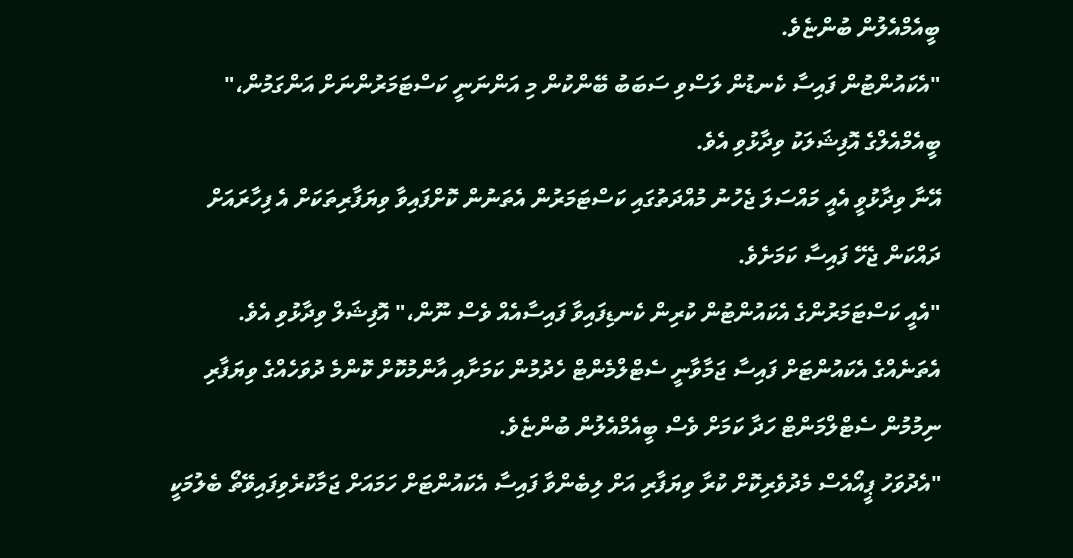ބީއެމްއެލުން ބުންޏެވެ.
"އެކައުންޓުން ފައިސާ ކެނޑުން ލަސްވި ސަބަބު ބޭންކުން މި އަންނަނީ ކަސްޓަމަރުންނަށް އަންގަމުން،" ބީއެމްއެލްގެ އޮފިޝަލަކު ވިދާޅުވި އެވެ.
އޭނާ ވިދާޅުވީ އެއީ މައްސަލަ ޖެހުނު މުއްދަތުގައި ކަސްޓަމަރުން އެތަނުން ކޮށްފައިވާ ވިޔަފާރިތަކަށް އެ ފިހާރައަށް ދައްކަން ޖެހޭ ފައިސާ ކަމަށެވެ.
"އެއީ ކަސްޓަމަރުންގެ އެކައުންޓުން ކުރިން ކެނޑިފައިވާ ފައިސާއެއް ވެސް ނޫން،" އޮފިޝަލް ވިދާޅުވި އެވެ.
އެތަނެއްގެ އެކައުންޓަށް ފައިސާ ޖަމާވާނީ ސެޓްލްމެންޓް ހެދުމުން ކަމަށާއި އާންމުކޮށް ކޮންމެ ދުވަހެއްގެ ވިޔަފާރި ނިމުމުން ސެޓްލްމަންޓް ހަދާ ކަމަށް ވެސް ބީއެމްއެލުން ބުންޏެވެ.
"އެދުވަހު ޕީއޯއެސް މެދުވެރިކޮށް ކުރާ ވިޔަފާރި އަށް ލިބެންވާ ފައިސާ އެކައުންޓަށް ހަމައަށް ޖަމާކުރެވިފައިވޭތޯ ބެލުމަކީ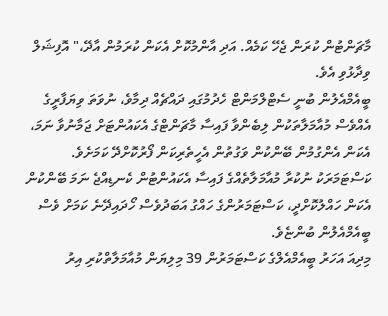މާޗަންޓުން ކުރަން ޖެހޭ ކަމެއް. އަދި އާންމުކޮށް އެކަން ކުރަމުން އާދޭ،" އޮފިޝަލް ވިދާޅުވި އެވެ.
ބީއެމްއެލުން ބުނީ ސެޓްލްމަންޓް ހެދުމުގައި ދައްޗެއް ދިމާވެ، ނުވަތަ ވިޔަފާރީގެ އެއްވެސް މުއާމަލާތަކުން ލިބެންވާ ފައިސާ މާޗަންޓްގެ އެކައުންޓަށް ޖަމާނުވާ ނަމަ، އެކަން އެންގުމުން ބޭންކުން ވަގުތުން އެހީތެރިކަން ފޯރުކޮށްދޭ ކަމަށެވެ.
ކަސްޓަމަރަކު ނުކުރާ މުއާމަލާތެއްގެ ފައިސާ އެކައުންޓުން ކެނޑިއްޖެ ނަމަ ބޭންކުން އެކަން ހައްލުކޮށްދީ، ކަސްޓަމަރުންގެ ހައްގު އަބަދުވެސް ހޯދައިދޭނެ ކަމަށް ވެސް ބީއެމްއެލުން ބުންޏެވެ.
މިދިއަ އަހަރު ބީއެމްއެލްގެ ކަސްޓަމަރުން 39 މިލިޔަން މުއާމަލާތްކުރި އިރު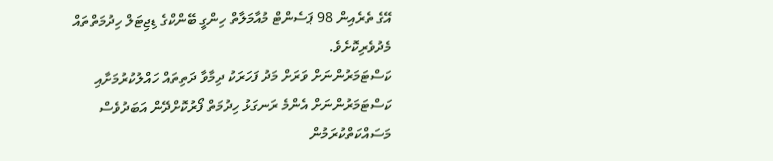އޭގެ ތެރެއިން 98 ޕަސެންޓް މުއާމަލާތް ހިންގީ ބޭންކްގެ ޑިޖިޓަލް ހިދުމަތްތައް މެދުވެރިކޮށެވެ.
ކަސްޓަމަރުންނަށް ވަރަށް މަދު ފަހަރަކު ދިމާވާ ދަތިތައް ހައްލުކުރުމަށާއި ކަސްޓަމަރުންނަށް އެންމެ ރަނގަޅު ހިދުމަތް ފޯރުކޮށްދޭން އަބަދުވެސް މަސައްކަތްކުރަމުން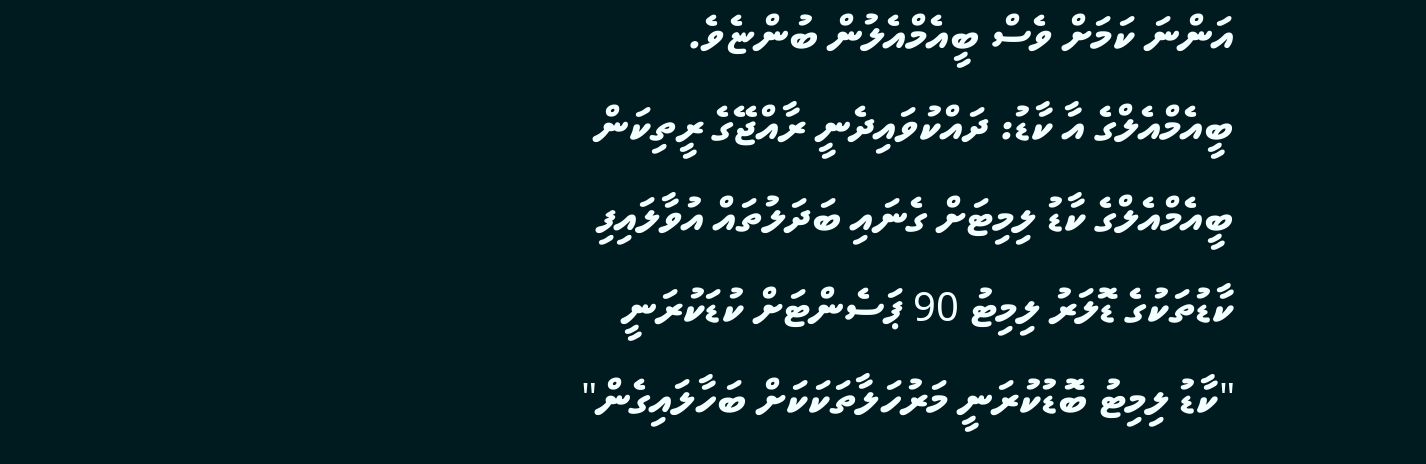އަންނަ ކަމަށް ވެސް ބީއެމްއެލުން ބުންޏެވެ.
ބީއެމްއެލްގެ އާ ކާޑު: ދައްކުވައިދެނީ ރާއްޖޭގެ ރީތިކަން
ބީއެމްއެލްގެ ކާޑު ލިމިޓަށް ގެނައި ބަދަލުތައް އުވާލައިފި
ކާޑުތަކުގެ ޑޮލަރު ލިމިޓު 90 ޕަސެންޓަށް ކުޑަކުރަނީ
"ކާޑު ލިމިޓު ބޮޑުކުރަނީ މަރުހަލާތަކަކަށް ބަހާލައިގެން"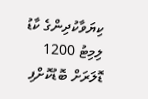ކިޔަވާކުދިންގެ ކާޑު ލިމިޓު 1200 ޑޮލަރަށް ބޮޑުކޮށްފި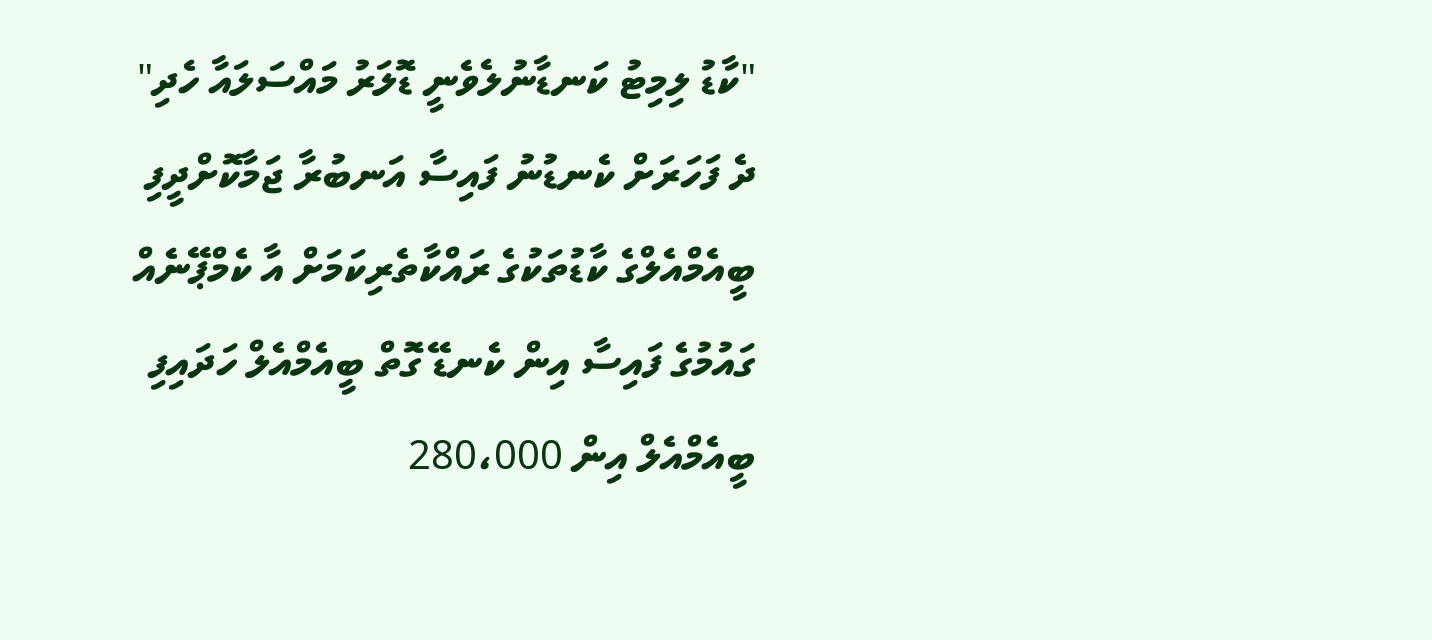"ކާޑު ލިމިޓު ކަނޑާނުލެވެނީ ޑޮލަރު މައްސަލައާ ހެދި"
ދެ ފަހަރަށް ކެނޑުނު ފައިސާ އަނބުރާ ޖަމާކޮށްދީފި
ބީއެމްއެލްގެ ކާޑުތަކުގެ ރައްކާތެރިކަމަށް އާ ކެމްޕޭނެއް
ގައުމުގެ ފައިސާ އިން ކެނޑޭ ގޮތް ބީއެމްއެލް ހަދައިފި
ބީއެމްއެލް އިން 280،000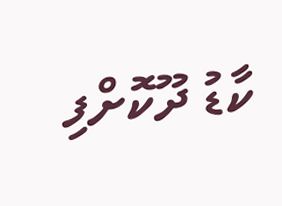ކާޑު ދޫކޮށްފި